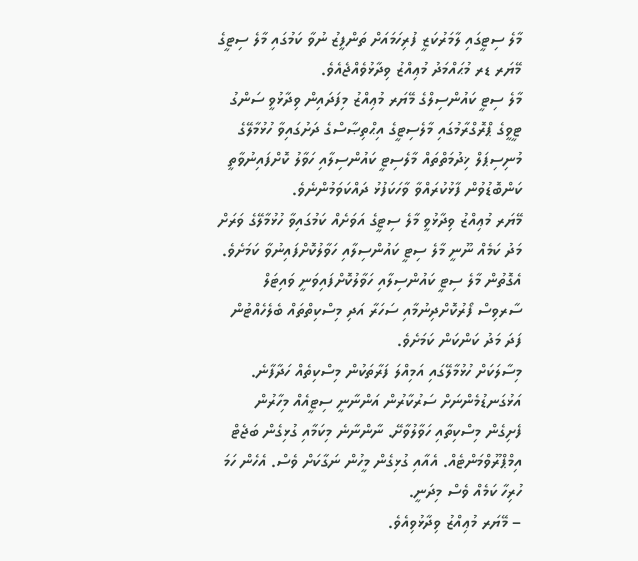މާލެ ސިޓީގައި ލާމަރުކަޒީ ފުރިހަމައަށް ތަންފީޒު ނުވާ ކަމުގައި މާލެ ސިޓީގެ މޭޔަރ ޑރ މުޙައްމަދު މުޢިއްޒު ވިދާޅުވެއްޖެއެވެ.
މާލެ ސިޓީ ކައުންސިލްގެ މޭޔަރ މުޢިއްޒު މިފަދައިން ވިދާޅުވީ ސަންގު ޓީވީގެ ޕްރޮގްރާމުގައި މާލެސިޓީގެ އިޙްތިޞާސްގެ ދަށުގައިވާ ހުޅުމާލޭގެ މުނިސިޕަލް ޚިދުމަތްތައް މާލެސިޓީ ކައުންސިލާއި ހަވާލު ކޮށްފައިނުވާތީ ކަންބޮޑުވުން ފާޅުކުރައްވާ ވާހަކަފުޅު ދައްކަވަމުންނެވެ.
މޭޔަރ މުޢިއްޒު ވިދާޅުވީ މާލެ ސިޓީގެ އަވަށެއް ކަމުގައިވާ ހުޅުމާލޭގެ ވަރަށް މަދު ކަމެއް ނޫނީ މާލެ ސިޓީ ކައުންސިލާއި ހަވާލުކޮށްފައިނުވާ ކަމަށެވެ. އެގޮތުން މާލެ ސިޓީ ކައުންސިލާއި ހަވާލުކޮށްފައިވަނީ ވައިޓަލް ސާރވިސް ފޯރުކޮށްދިނުމާއި ސަހަރާ އަދި މިސްކިތްތައް ބެލެހެއްޓުން ފަދަ މަދު ކަންކަން ކަމަށެވެ.
މިސާލަކަށް ހުޅުމާލޭގައި އަމިއްލަ ފަރާތަކުން މިސްކިތެއް ހަދާފާނެ. އަޅުގަނޑުމެންނަށް ސަރުކާރުން އަންނާނީ ސިޓީއެއް މިހާރުން ފެށިގެން މިސްކިތާއި ހަވާލުވާށޭ. ނާންނާނެ މިކަމާއި ގުޅިގެން ބަޖެޓް އިމްޕްރޫވްމަންޓެއް. އެއާއި ގުޅިގެން މީހުން ނަގާކަށް ވެސް. އެހެން ހަމަ ހުރިހާ ކަމެއް ވެސް މިދަނީ.
– މޭޔަރ މުޢިއްޒު ވިދާޅުވިއެވެ.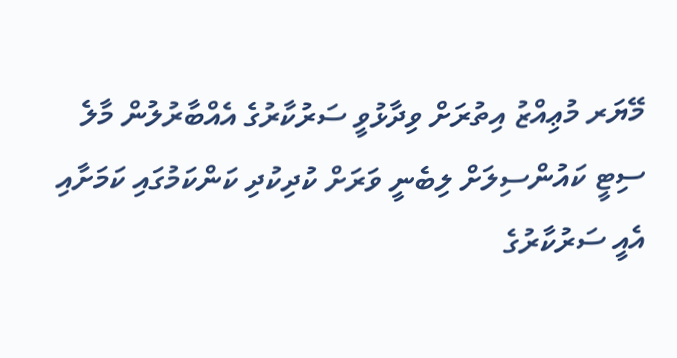މޭޔަރ މުޢިއްޒު އިތުރަށް ވިދާޅުވީ ސަރުކާރުގެ އެއްބާރުލުން މާލެ ސިޓީ ކައުންސިލަށް ލިބެނީ ވަރަށް ކުދިކުދި ކަންކަމުގައި ކަމަށާއި އެއީ ސަރުކާރުގެ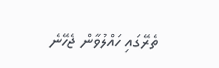ތެރޭގައި ހައްލުވާން ޖެހޭނެ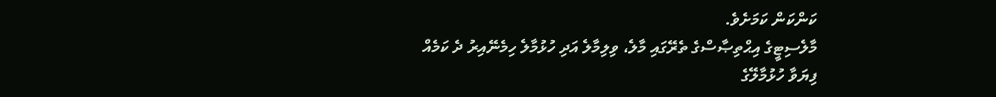ކަންކަން ކަމަށެވެ.
މާލެސިޓީގެ އިޙްތިޞާސްގެ ތެރޭގައި މާލެ، ވިލިމާލެ އަދި ހުޅުމާލެ ހިމެނޭއިރު ދެ ކަމެއް ފިޔަވާ ހުޅުމާލޭގެ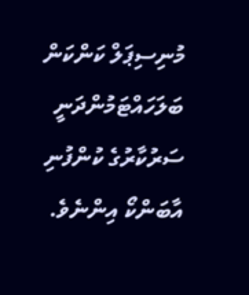މުނިސިޕަލް ކަންކަން ބަލަހައްޓަމުންދަނީ ސަރުކާރުގެ ކުންފުނި އާބަންކޯ އިންނެވެ.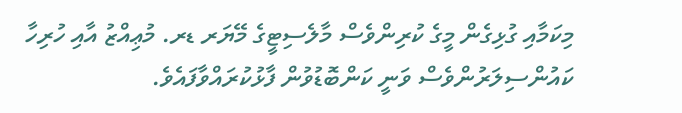މިކަމާއި ގުޅިގެން މީގެ ކުރިންވެސް މާލެސިޓީގެ މޭޔަރ ޑރ. މުޢިއްޒު އާއި ހުރިހާ ކައުންސިލަރުންވެސް ވަނީ ކަންބޮޑުވުން ފާޅުކުރައްވާފައެވެ.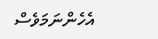އެހެންނަމަވެސް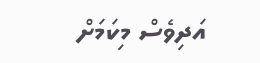އަދިވެސް މިކަމަށް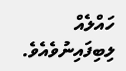ހައްލެއް ލިބިފައިނުވެއެވެ.